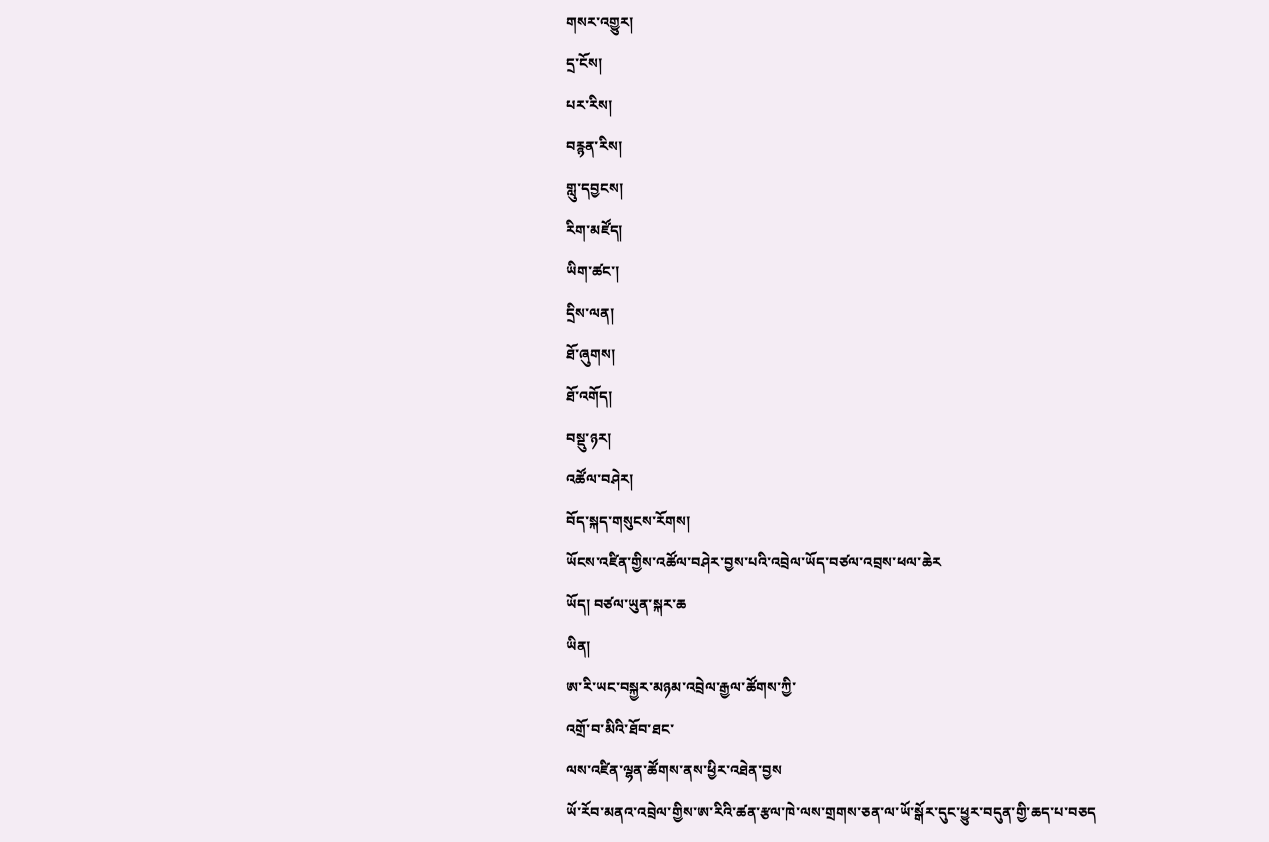གསར་འགྱུར།
དྲ་ངོས།
པར་རིས།
བརྙན་རིས།
གླུ་དབྱངས།
རིག་མཛོད།
ཡིག་ཚང་།
དྲིས་ལན།
ཐོ་ཞུགས།
ཐོ་འགོད།
བསྡུ་ཉར།
འཚོལ་བཤེར།
བོད་སྐད་གསུངས་རོགས།
ཡོངས་འཛིན་གྱིས་འཚོལ་བཤེར་བྱས་པའི་འབྲེལ་ཡོད་བཙལ་འབྲས་ཕལ་ཆེར
ཡོད། བཙལ་ཡུན་སྐར་ཆ
ཡིན།
ཨ་རི་ཡང་བསྐྱར་མཉམ་འབྲེལ་རྒྱལ་ཚོགས་ཀྱི་
འགྲོ་བ་མིའི་ཐོབ་ཐང་
ལས་འཛིན་ལྷན་ཚོགས་ནས་ཕྱིར་འཐེན་བྱས
ཡོ་རོབ་མནའ་འབྲེལ་གྱིས་ཨ་རིའི་ཚན་རྩལ་ཁེ་ལས་གྲགས་ཅན་ལ་ཡོ་སྒོར་དུང་ཕྱུར་བདུན་གྱི་ཆད་པ་བཅད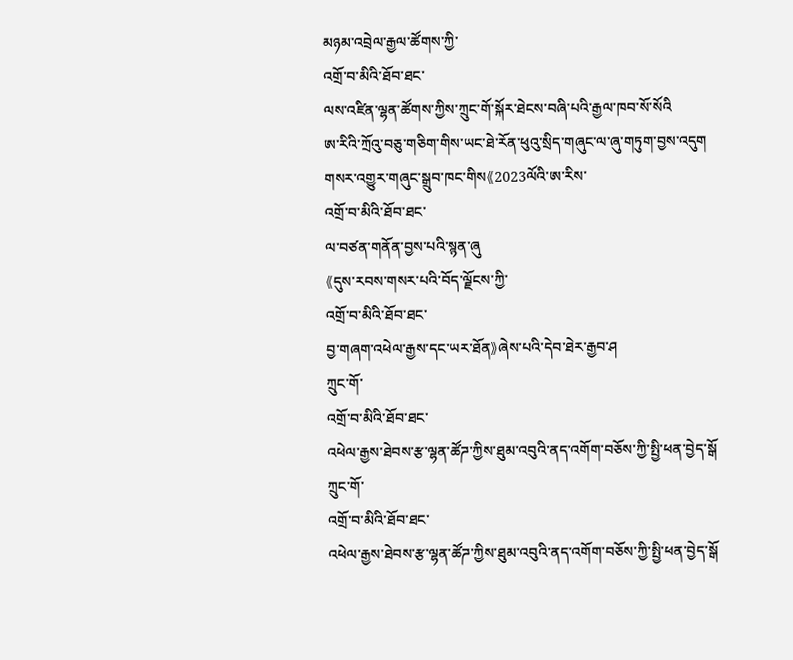མཉམ་འབྲེལ་རྒྱལ་ཚོགས་ཀྱི་
འགྲོ་བ་མིའི་ཐོབ་ཐང་
ལས་འཛིན་ལྷན་ཚོགས་ཀྱིས་ཀྲུང་གོ་སྐོར་ཐེངས་བཞི་པའི་རྒྱལ་ཁབ་སོ་སོའི
ཨ་རིའི་ཀྲོའུ་བཅུ་གཅིག་གིས་ཡང་ཐེ་རོན་ཕུའུ་སྲིད་གཞུང་ལ་ཞུ་གཏུག་བྱས་འདུག
གསར་འགྱུར་གཞུང་སྒྲུབ་ཁང་གིས《2023ལོའི་ཨ་རིས་
འགྲོ་བ་མིའི་ཐོབ་ཐང་
ལ་བཙན་གནོན་བྱས་པའི་སྙན་ཞུ
《དུས་རབས་གསར་པའི་བོད་ལྗོངས་ཀྱི་
འགྲོ་བ་མིའི་ཐོབ་ཐང་
བྱ་གཞག་འཕེལ་རྒྱས་དང་ཡར་ཐོན》ཞེས་པའི་དེབ་ཐེར་རྒྱབ་ཤ
ཀྲུང་གོ་
འགྲོ་བ་མིའི་ཐོབ་ཐང་
འཕེལ་རྒྱས་ཐེབས་རྩ་ལྷན་ཚོཌ་ཀྱིས་ཐུམ་འབུའི་ནད་འགོག་བཅོས་ཀྱི་སྤྱི་ཕན་བྱེད་སྒོ
ཀྲུང་གོ་
འགྲོ་བ་མིའི་ཐོབ་ཐང་
འཕེལ་རྒྱས་ཐེབས་རྩ་ལྷན་ཚོཌ་ཀྱིས་ཐུམ་འབུའི་ནད་འགོག་བཅོས་ཀྱི་སྤྱི་ཕན་བྱེད་སྒོ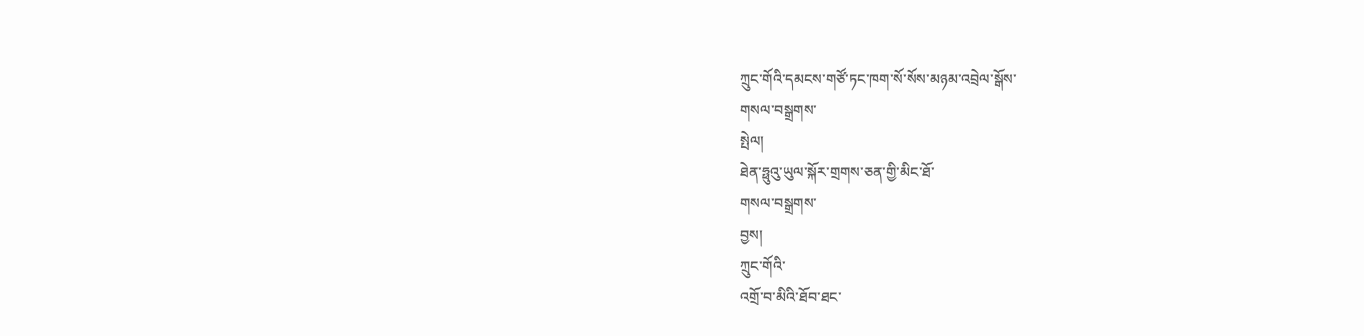ཀྲུང་གོའི་དམངས་གཙོ་ཏང་ཁག་སོ་སོས་མཉམ་འབྲེལ་སྒོས་
གསལ་བསྒྲགས་
སྤེལ།
ཐེན་ཧྥུའུ་ཡུལ་སྐོར་གྲགས་ཅན་གྱི་མིང་ཐོ་
གསལ་བསྒྲགས་
བྱས།
ཀྲུང་གོའི་
འགྲོ་བ་མིའི་ཐོབ་ཐང་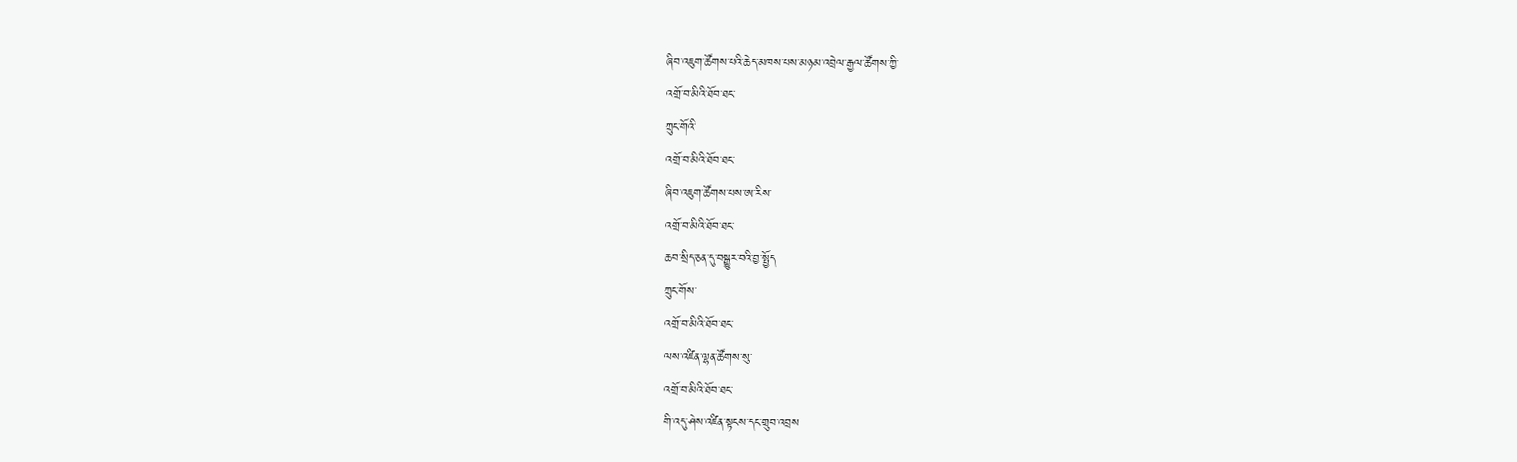ཞིབ་འཇུག་ཚོགས་པའི་ཆེད་མཁས་པས་མཉམ་འབྲེལ་རྒྱལ་ཚོགས་ཀྱི་
འགྲོ་བ་མིའི་ཐོབ་ཐང་
ཀྲུང་གོའི་
འགྲོ་བ་མིའི་ཐོབ་ཐང་
ཞིབ་འཇུག་ཚོགས་པས་ཨ་རིས་
འགྲོ་བ་མིའི་ཐོབ་ཐང་
ཆབ་སྲིད་ཅན་དུ་བསྒྱུར་བའི་བྱ་སྤྱོད
ཀྲུང་གོས་
འགྲོ་བ་མིའི་ཐོབ་ཐང་
ལས་འཛིན་ལྷན་ཚོགས་སུ་
འགྲོ་བ་མིའི་ཐོབ་ཐང་
གི་འདུ་ཤེས་འཛིན་སྟངས་དང་གྲུབ་འབྲས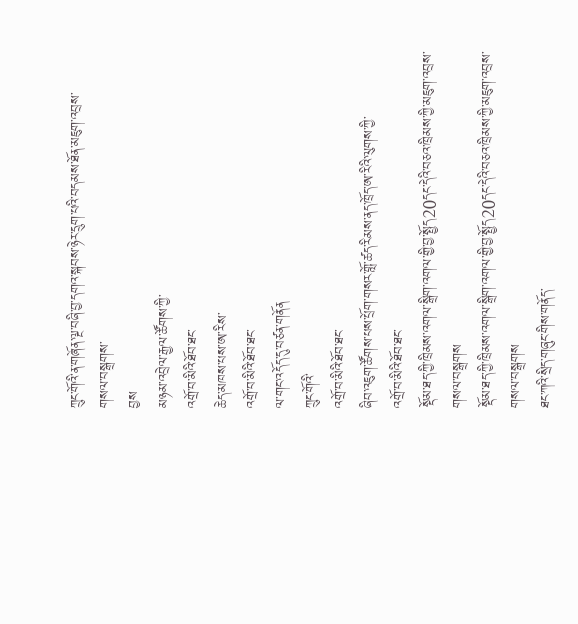ཀྲུང་གོའི་ན་གཞོན་ལྔ་བཞི་བྱ་དགའ་སྐབས་ཉེར་དྲུག་པའི་བདམས་ཐོན་མཇུག་འབྲས་
གསལ་བསྒྲགས་
བྱས
མཉམ་འབྲེལ་རྒྱལ་ཚོགས་ཀྱི་
འགྲོ་བ་མིའི་ཐོབ་ཐང་
ཆེད་མཁས་པས་ཨ་རིས་
འགྲོ་བ་མིའི་ཐོབ་ཐང་
ལ་གང་འདོད་དུ་བཙན་གནོན
ཀྲུང་གོའི་
འགྲོ་བ་མིའི་ཐོབ་ཐང་
ཞིབ་འཇུག་ཚོགས་པས་པྲོག་གསར་གློ་ཚད་རིམས་ནད་ཁྲོད་ཨ་རིའི་ལུགས་ཀྱི་
འགྲོ་བ་མིའི་ཐོབ་ཐང་
སྡོམ་ཐད་ཀྱི་ཁྲིམས་འགལ་སྒྲིག་འགལ་གྱི་བྱ་སྤྱོད20དང་དེའི་བཅའ་ཁྲིམས་ཀྱི་མཇུག་འབྲས་
གསལ་བསྒྲགས
སྡོམ་ཐད་ཀྱི་ཁྲིམས་འགལ་སྒྲིག་འགལ་གྱི་བྱ་སྤྱོད20དང་དེའི་བཅའ་ཁྲིམས་ཀྱི་མཇུག་འབྲས་
གསལ་བསྒྲགས
ཐང་ཀའི་སྲིད་གཞུང་གིས་གནོད་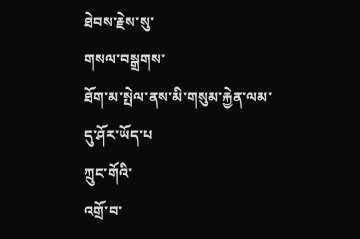ཐེབས་རྗེས་སུ་
གསལ་བསྒྲགས་
ཐོག་མ་སྤེལ་ནས་མི་གསུམ་རྐྱེན་ལམ་དུ་ཤོར་ཡོད་པ
ཀྲུང་གོའི་
འགྲོ་བ་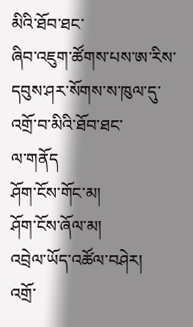མིའི་ཐོབ་ཐང་
ཞིབ་འཇུག་ཚོགས་པས་ཨ་རིས་དབུས་ཤར་སོགས་ས་ཁུལ་དུ་
འགྲོ་བ་མིའི་ཐོབ་ཐང་
ལ་གནོད
ཤོག་ངོས་གོང་མ།
ཤོག་ངོས་ཞོལ་མ།
འབྲེལ་ཡོད་འཚོལ་བཤེར།
འགྲོ་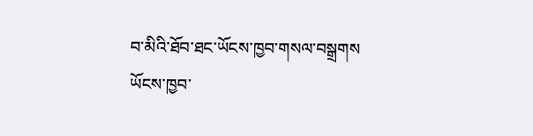བ་མིའི་ཐོབ་ཐང་ཡོངས་ཁྱབ་གསལ་བསྒྲགས
ཡོངས་ཁྱབ་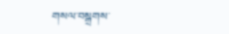གསལ་བསྒྲགས་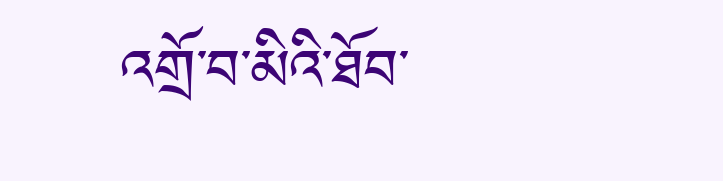འགྲོ་བ་མིའི་ཐོབ་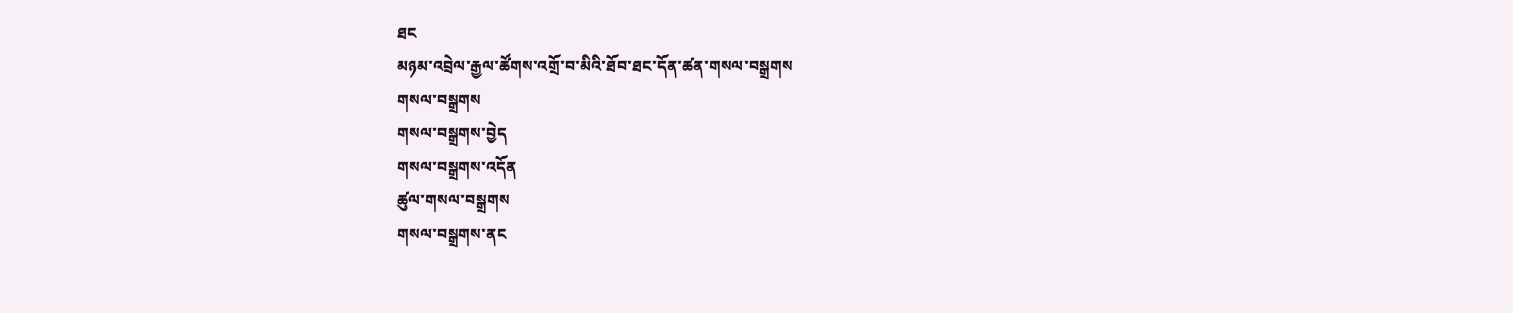ཐང
མཉམ་འབྲེལ་རྒྱལ་ཚོགས་འགྲོ་བ་མིའི་ཐོབ་ཐང་དོན་ཚན་གསལ་བསྒྲགས
གསལ་བསྒྲགས
གསལ་བསྒྲགས་བྱེད
གསལ་བསྒྲགས་འདོན
ཚུལ་གསལ་བསྒྲགས
གསལ་བསྒྲགས་ནང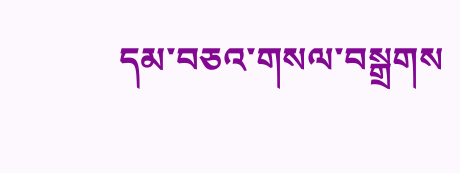དམ་བཅའ་གསལ་བསྒྲགས